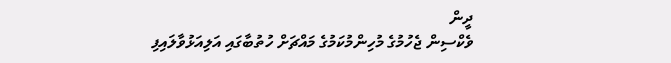ދީން
ވެކްސިން ޖެހުމުގެ މުހިންމުކަމުގެ މައްޗަށް ހުތުބާގައި އަލިއަޅުވާލައިފި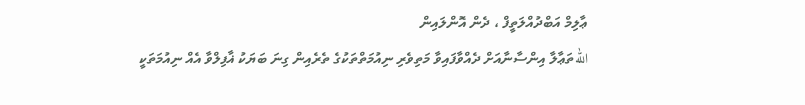ޢާލިމް އަބްދުއްލަތީފް ، ދެން އޮންލައިން
اللهތަޢާލާ އިންސާނާއަށް ދެއްވާފައިވާ މަތިވެރި ނިއުމަތްތަކުގެ ތެރެއިން ގިނަ ބަޔަކު ޣާފިލްވާ އެއް ނިއުމަތަކީ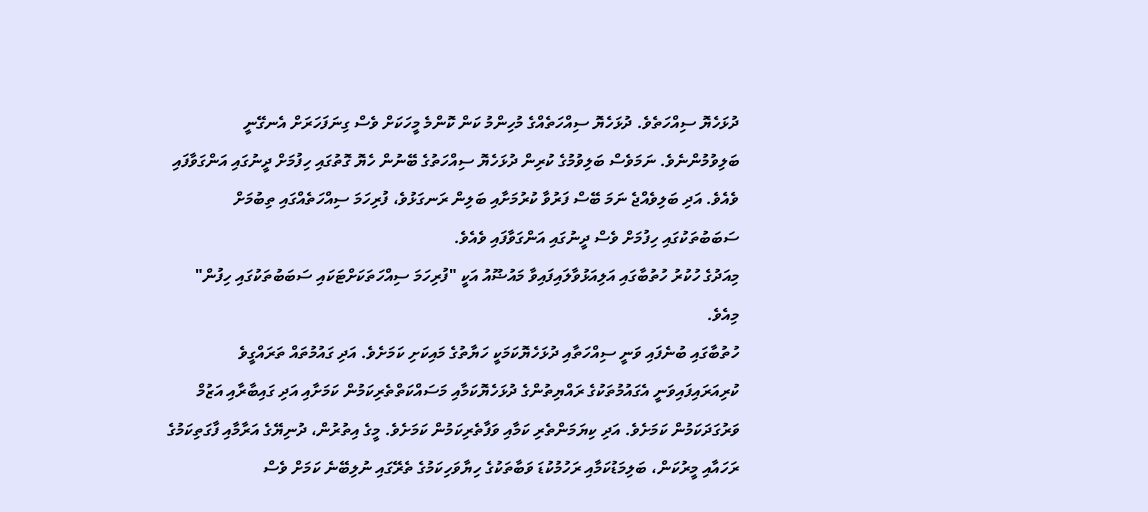ދުޅަހެޔޮ ސިއްހަތެވެ. ދުޅަހެޔޮ ސިއްހަތެއްގެ މުހިންމު ކަން ކޮންމެ މީހަކަށް ވެސް ގިނަފަހަރަށް އެނގޭނީ ބަލިވުމުންނެވެ. ނަމަވެސް ބަލިވުމުގެ ކުރިން ދުޅަހެޔޮ ސިއްހަތުގެ ބޭނުން ހެޔޮ ގޮތުގައި ހިފުމަށް ދީނުގައި އަންގަވާފައި ވެއެވެ. އަދި ބަލިވެއްޖެ ނަމަ ބޭސް ފަރުވާ ކުރުމަށާއި ބަލިން ރަނގަޅުވެ، ފުރިހަމަ ސިއްހަތެއްގައި ތިބުމަށް ސަބަބުތަކުގައި ހިފުމަށް ވެސް ދީނުގައި އަންގަވާފައި ވެއެވެ.
މިއަދުގެ ހުކުރު ހުތުބާގައި އަލިއަޅުވާލައިފައިވާ މައުޟޫއު އަކީ "ފުރިހަމަ ސިއްހަތަކަށްޓަކައި ސަބަބުތަކުގައި ހިފުން" މިއެވެ.
ހުތުބާގައި ބުނެފައި ވަނީ ސިއްހަތާއި ދުޅަހެޔޮކަމަކީ ހަޔާތުގެ މައިކަށި ކަމަށެވެ. އަދި ގައުމުތައް ތަރައްގީވެ ކުރިއަރައިފައިވަނީ އެގައުމުތަކުގެ ރައްޔިތުންގެ ދުޅަހެޔޮކަމާއި މަސައްކަތްތެރިކަމުން ކަމަށާއި އަދި ގައިބާރާއި އަޒުމް ވަރުގަދަކަމުން ކަމަށެވެ. އަދި ކިޔަމަންތެރި ކަމާއި ވަފާތެރިކަމުން ކަމަށެވެ. މީގެ އިތުރުން، ދުނިޔޭގެ އަރާމާއި ފާގަތިކަމުގެ ރަހައާއި މީރުކަން، ބަލިމަޑުކަމާއި ރަހުމުކުޑަ ވަބާތަކުގެ ހިޔާވަހިކަމުގެ ތެރޭގައި ނުލިބޭނެ ކަމަށް ވެސް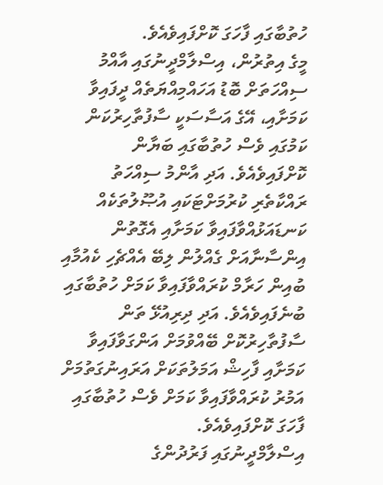ހުތުބާގައި ފާހަގަ ކޮށްފައިވެއެވެ.
މީގެ އިތުރުން، އިސްލާމްދީނުގައި އާއްމު ސިއްހަތަށް ބޮޑު އަހައްމިއްޔަތެއް ދީފައިވާ ކަމަށާއި، އޭގެ އަސާސަކީ ސާފުތާހިރުކަން ކަމުގައި ވެސް ހުތުބާގައި ބަޔާން ކޮށްފައިވެއެވެ. އަދި އާންމު ސިއްހަތު ރައްކާތެރި ކުރުމަށްޓަކައި އުޞޫލުތަކެއް ކަނޑައަޅުއްވާފައިވާ ކަމަށާއި އެގޮތުން އިންސާނާއަށް ގެއްލުން ލިބޭ އެއްޗެހި ކެއުމާއި ބުއިން ހަރާމް ކުރައްވާފައިވާ ކަމަށް ހުތުބާގައި ބުނެފައިވެއެވެ. އަދި ދިރިއުޅޭ ތަން ސާފުތާހިރުކޮށް ބޭއްވުމަށް އަންގަވާފައިވާ ކަމަށާއި ފާހިޝް އަމަލުތަކަށް އަރައިނުގަތުމަށް އަމުރު ކުރައްވާފައިވާ ކަމަށް ވެސް ހުތުބާގައި ފާހަގަ ކޮށްފައިވެއެވެ.
އިސްލާމްދީނުގައި ފަރުދުންގެ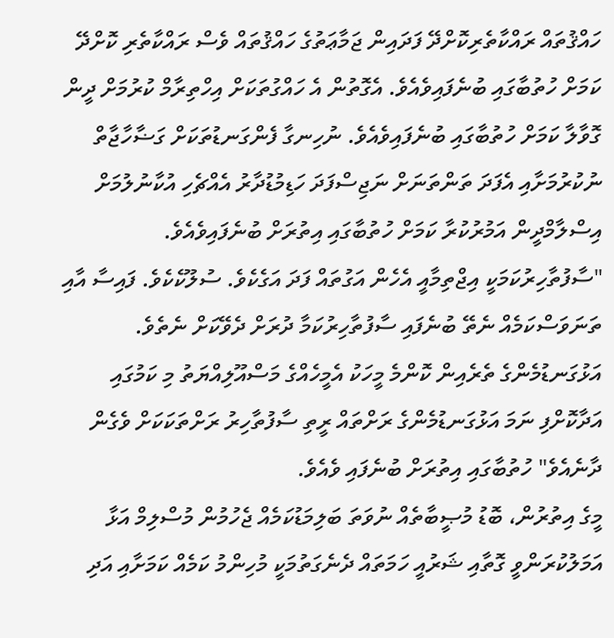ހައްޤުތައް ރައްކާތެރިކޮށްދޭ ފަދައިން ޖަމާޢަތުގެ ހައްޤުތައް ވެސް ރައްކާތެރި ކޮށްދޭ ކަމަށް ހުތުބާގައި ބުނެފައިވެއެވެ. އެގޮތުން އެ ހައްގުތަކަށް އިހްތިރާމް ކުރުމަށް ދީން ގޮވާލާ ކަމަށް ހުތުބާގައި ބުނެފައިވެއެވެ. ނުހިނގާ ފެންގަނޑުތަކަށް ގަޟާހާޖާތް ނުކުރުމަށާއި އެފަދަ ތަންތަނަށް ނަޖިސްފަދަ ހަޑިމުޑުދާރު އެއްޗެހި އުކާނުލުމަށް އިސްލާމްދީން އަމުރުކުރާ ކަމަށް ހުތުބާގައި އިތުރަށް ބުނެފައިވެއެވެ.
"ސާފުތާހިރުކަމަކީ އިޖްތިމާއީ އެހެން އަގުތައް ފަދަ އަގެކެވެ. ސުލޫކެކެވެ. ފައިސާ އާއި ތަނަވަސްކަމެއް ނެތޭ ބުނެފައި ސާފުތާހިރުކަމާ ދުރަށް ދެވޭކަށް ނެތެވެ. އަޅުގަނޑުމެންގެ ތެރެއިން ކޮންމެ މީހަކު އެމީހެއްގެ މަސްއޫލިއްޔަތު މި ކަމުގައި އަދާކޮށްފި ނަމަ އަޅުގަނޑުމެންގެ ރަށްތައް ރީތި ސާފުތާހިރު ރަށްތަކަކަށް ވެގެން ދާނެއެވެ" ހުތުބާގައި އިތުރަށް ބުނެފައި ވެއެވެ.
މީގެ އިތުރުން، ބޮޑު މުޞީބާތެއް ނުވަތަ ބަލިމަޑުކަމެއް ޖެހުމުން މުސްލިމް އަޅާ އަމަލުކުރަންވީ ގޮތާއި ޝަރުއީ ހަމަތައް ދެނެގަތުމަކީ މުހިންމު ކަމެއް ކަމަށާއި އަދި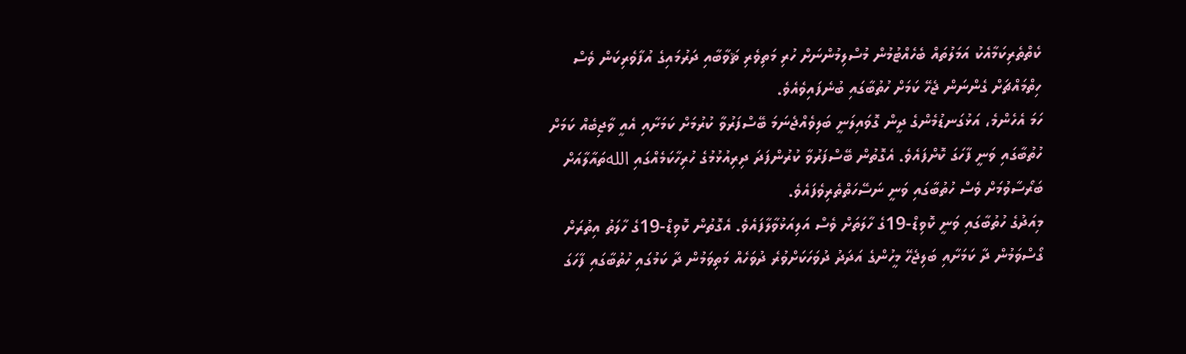ކެތްތެރިކަމާއެކު އަމަލުތައް ބެހެއްޓުމުން މުސްލިމުންނަށް ހުރި މަތިވެރި ޘަވާބާއި ދަރުމައިގެ އުފާވެރިކަން ވެސް ހިތްމައްޗަށް ގެންނަން ޖެހޭ ކަމަށް ހުތުބާގައި ބުނެފައިވެއެވެ.
ހަމަ އެހެންމެ، އަޅުގަނޑުމެންގެ ދީން ގޮވައިލަނީ ބަލިވެއްޖެނަމަ ބޭސްފަރުވާ ކުރުމަށް ކަމަށާއި އެއީ ވާޖިބެއް ކަމަށް ހުތުބާގައި ވަނީ ފާހަގަ ކޮށްފައެވެ. އެގޮތުން ބޭސްފަރުވާ ކުރުންފަދަ ދިރިއުޅުމުގެ ހުރިހާކަމެއްގައި اللهތައާލާއަށް ބަރޯސާވުމަށް ވެސް ހުތުބާގައި ވަނީ ނަސޭހަތްތެރިވެފައެވެ.
މިއަދުގެ ހުތުބާގައި ވަނީ ކޮވިޑް-19ގެ ހާލަތަށް ވެސް އަލިއަޅުވާލާފައެވެ. އެގޮތުން ކޮވިޑް-19ގެ ހާލަތު އިތުރަށް ގޯސްވަމުން ދާ ކަމަށާއި ބަލިޖެހޭ މީހުންގެ އަދަދު ދުވަހަކަށްވުރެ ދުވަހެއް މަތިވަމުން ދާ ކަމުގައި ހުތުބާގައި ފާހަގަ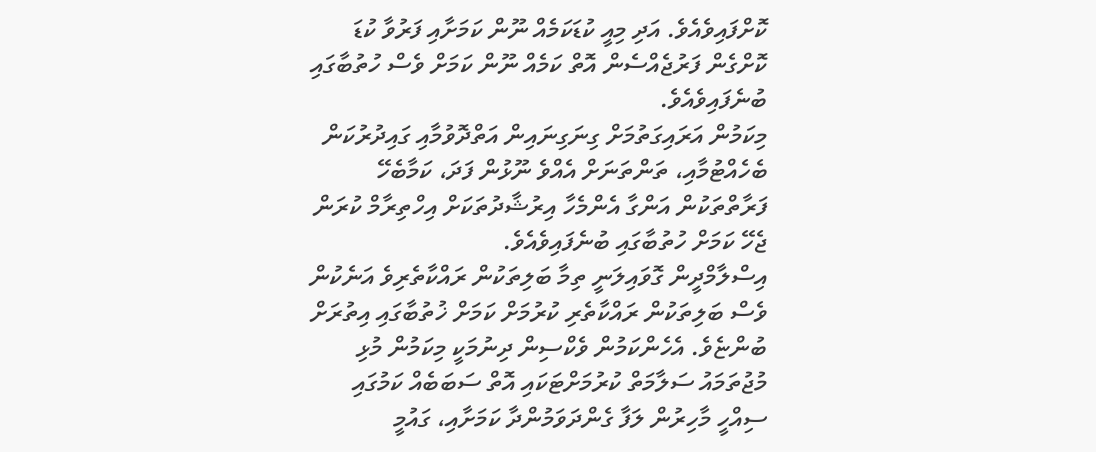ކޮށްފައިވެއެވެ. އަދި މިއީ ކުޑަކަމެއް ނޫން ކަމަށާއި ފަރުވާ ކުޑަ ކޮށްގެން ފަރުޖެއްސެން އޮތް ކަމެއް ނޫން ކަމަށް ވެސް ހުތުބާގައި ބުނެފައިވެއެވެ.
މިކަމުން އަރައިގަތުމަށް ގިނަގިނައިން އަތްދޮވުމާއި ގައިދުރުކަން ބެހެއްޓުމާއި، ތަންތަނަށް އެއްވެ ނޫޅުން ފަދަ، ކަމާބެހޭ ފަރާތްތަކުން އަންގާ އެންމެހާ އިރުޝާދުތަކަށް އިހްތިރާމް ކުރަން ޖެހޭ ކަމަށް ހުތުބާގައި ބުނެފައިވެއެވެ.
އިސްލާމްދީން ގޮވައިލަނީ ތިމާ ބަލިތަކުން ރައްކާތެރިވެ އަނެކުން ވެސް ބަލިތަކުން ރައްކާތެރި ކުރުމަށް ކަމަށް ޚުތުބާގައި އިތުރަށް ބުންޏެވެ. އެހެންކަމުން ވެކްސިން ދިނުމަކީ މިކަމުން މުޅި މުޖުތަމައު ސަލާމަތް ކުރުމަށްޓަކައި އޮތް ސަބަބެއް ކަމުގައި ސިއްހީ މާހިރުން ލަފާ ގެންދަވަމުންދާ ކަމަށާއި، ގައުމީ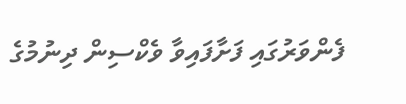ފެންވަރުގައި ފަށާފައިވާ ވެކްސިން ދިނުމުގެ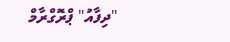"ދިފާއު" ޕްރޮގްރާމް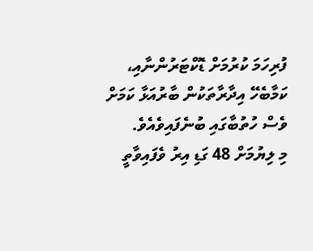ފުރިހަމަ ކުރުމަށް ޑޮކްޓަރުންނާއި، ކަމާބެހޭ އިދާރާތަކުން ބާރުއަޅާ ކަމަށް ވެސް ހުތުބާގައި ބުނެފައިވެއެވެ.
މި ލިޔުމަށް 48 ގަޑި އިރު ވެފައިވާތީ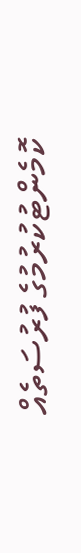ކޮމެންޓުކުރުމުގެ ފުރުސަތެއް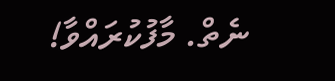ނެތް. މާފުކުރައްވާ!